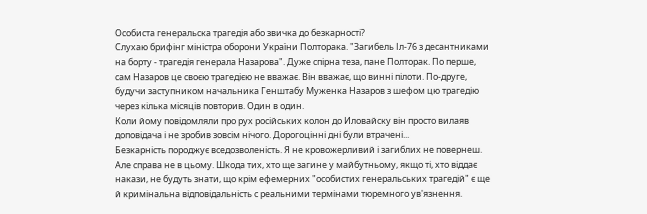Особиста генеральска трагедія або звичка до безкарності?
Слухаю брифінг міністра оборони України Полторака. "Загибель Іл-76 з десантниками на борту - трагедія генерала Назарова". Дуже спірна теза, пане Полторак. По перше, сам Назаров це своєю трагедією не вважає. Він вважає, що винні пілоти. По-друге, будучи заступником начальника Генштабу Муженка Назаров з шефом цю трагедію через кілька місяців повторив. Один в один.
Коли йому повідомляли про рух російських колон до Иловайску він просто вилаяв доповідача і не зробив зовсім нічого. Дорогоцінні дні були втрачені...
Безкарність породжує вседозволеність. Я не кровожерливий і загиблих не повернеш. Але справа не в цьому. Шкода тих, хто ще загине у майбутньому, якщо ті, хто віддає накази, не будуть знати, що крім ефемерних "особистих генеральських трагедій" є ще й кримінальна відповідальність с реальними термінами тюремного ув'язнення.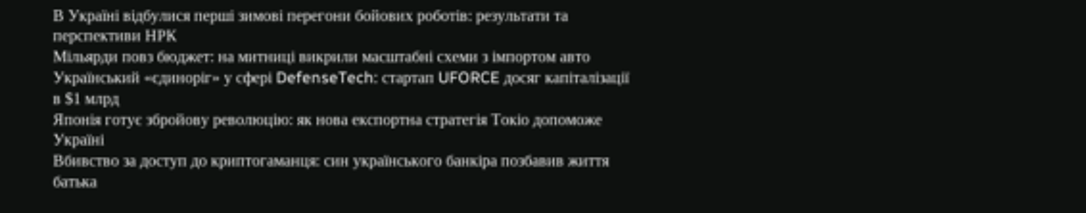В Україні відбулися перші зимові перегони бойових роботів: результати та перспективи НРК
Мільярди повз бюджет: на митниці викрили масштабні схеми з імпортом авто
Український «єдиноріг» у сфері DefenseTech: стартап UFORCE досяг капіталізації в $1 млрд
Японія готує збройову революцію: як нова експортна стратегія Токіо допоможе Україні
Вбивство за доступ до криптогаманця: син українського банкіра позбавив життя батька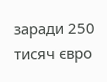заради 250 тисяч євро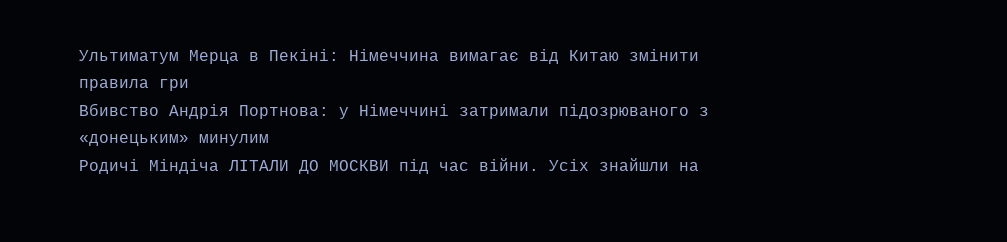Ультиматум Мерца в Пекіні: Німеччина вимагає від Китаю змінити правила гри
Вбивство Андрія Портнова: у Німеччині затримали підозрюваного з «донецьким» минулим
Родичі Міндіча ЛІТАЛИ ДО МОСКВИ під час війни. Усіх знайшли на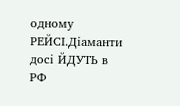одному РЕЙСІ.Діаманти досі ЙДУТЬ в РФ